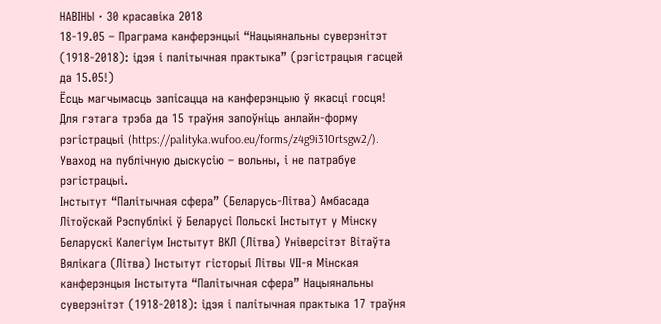НАВІНЫ · 30 красавіка 2018
18-19.05 – Праграма канферэнцыі “Нацыянальны суверэнітэт (1918-2018): ідэя і палітычная практыка” (рэгістрацыя гасцей да 15.05!)
Ёсць магчымасць запісацца на канферэнцыю ў якасці госця!
Для гэтага трэба да 15 траўня запоўніць анлайн-форму рэгістрацыі (https://palityka.wufoo.eu/forms/z4g9i310rtsgw2/).
Уваход на публічную дыскусію – вольны, і не патрабуе рэгістрацыі.
Інстытут “Палітычная сфера” (Беларусь-Літва) Амбасада Літоўскай Рэспублікі ў Беларусі Польскі Інстытут у Мінску Беларускі Калегіум Інстытут ВКЛ (Літва) Універсітэт Вітаўта Вялікага (Літва) Інстытут гісторыі Літвы VІI-я Мінская канферэнцыя Інстытута “Палітычная сфера” Нацыянальны суверэнітэт (1918-2018): ідэя і палітычная практыка 17 траўня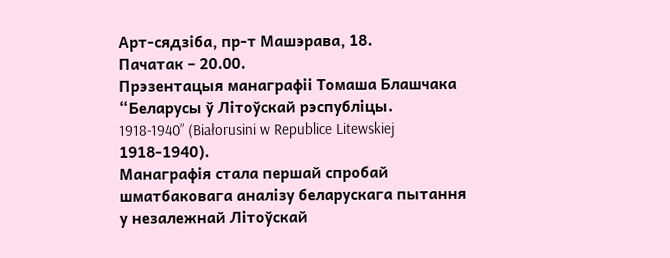Арт-сядзіба, пр-т Машэрава, 18.
Пачатак – 20.00.
Прэзентацыя манаграфіі Томаша Блашчака “Беларусы ў Літоўскай рэспубліцы. 1918-1940” (Białorusini w Republice Litewskiej 1918-1940).
Манаграфія стала першай спробай шматбаковага аналізу беларускага пытання у незалежнай Літоўскай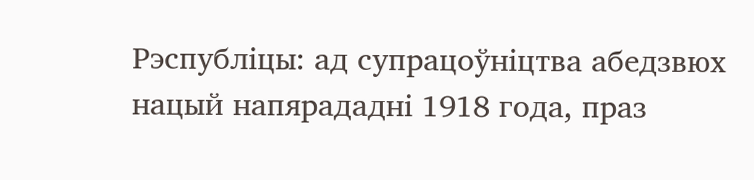Рэспубліцы: ад супрацоўніцтва абедзвюх нацый напярададні 1918 года, праз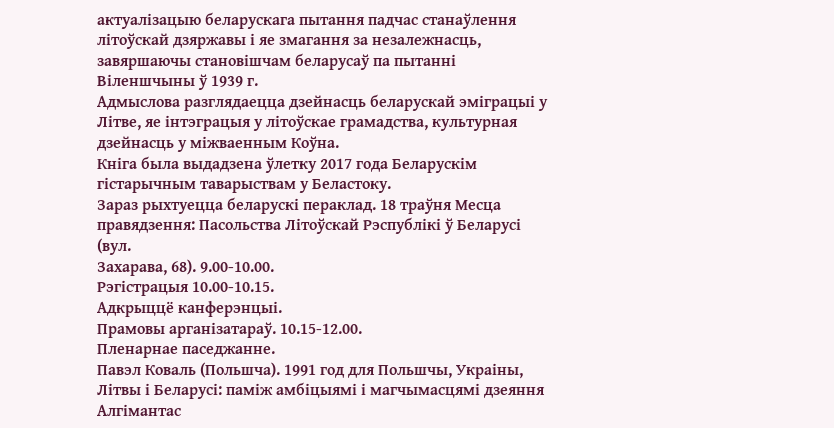актуалізацыю беларускага пытання падчас станаўлення літоўскай дзяржавы і яе змагання за незалежнасць, завяршаючы становішчам беларусаў па пытанні Віленшчыны ў 1939 г.
Адмыслова разглядаецца дзейнасць беларускай эміграцыі у Літве, яе інтэграцыя у літоўскае грамадства, культурная дзейнасць у міжваенным Коўна.
Кніга была выдадзена ўлетку 2017 года Беларускім гістарычным таварыствам у Беластоку.
Зараз рыхтуецца беларускі пераклад. 18 траўня Месца правядзення: Пасольства Літоўскай Рэспублікі ў Беларусі (вул.
Захарава, 68). 9.00-10.00.
Рэгістрацыя 10.00-10.15.
Адкрыццё канферэнцыі.
Прамовы арганізатараў. 10.15-12.00.
Пленарнае паседжанне.
Павэл Коваль (Польшча). 1991 год для Польшчы, Украіны, Літвы і Беларусі: паміж амбіцыямі і магчымасцямі дзеяння Алгімантас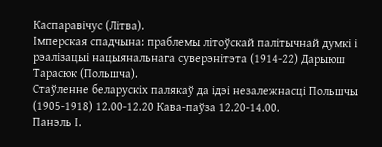Каспаравічус (Літва).
Імперская спадчына: праблемы літоўскай палітычнай думкі і рэалізацыі нацыянальнага суверэнітэта (1914-22) Дарыюш Тарасюк (Польшча).
Стаўленне беларускіх палякаў да ідэі незалежнасці Польшчы (1905-1918) 12.00-12.20 Кава-паўза 12.20-14.00.
Панэль І.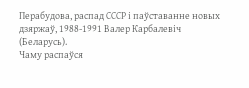Перабудова, распад СССР і паўставанне новых дзяржаў, 1988-1991 Валер Карбалевіч (Беларусь).
Чаму распаўся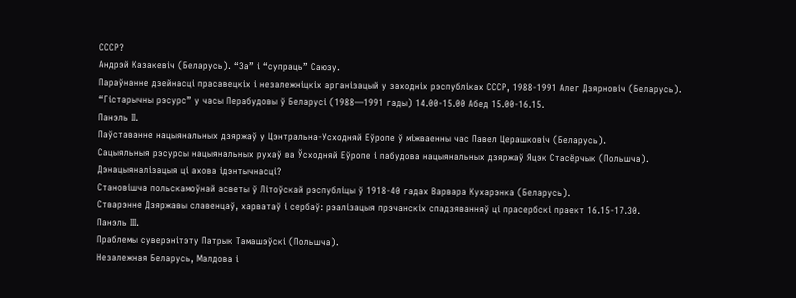СССР?
Андрэй Казакевіч (Беларусь). “За” і “супраць” Саюзу.
Параўнанне дзейнасці прасавецкіх і незалежніцкіх арганізацый у заходніх рэспубліках СССР, 1988-1991 Алег Дзярновіч (Беларусь). “Гістарычны рэсурс” у часы Перабудовы ў Беларусі (1988—1991 гады) 14.00-15.00 Абед 15.00-16.15.
Панэль ІІ.
Паўставанне нацыянальных дзяржаў у Цэнтральна-Усходняй Еўропе ў міжваенны час Павел Церашковіч (Беларусь).
Сацыяльныя рэсурсы нацыянальных рухаў ва Ўсходняй Еўропе і пабудова нацыянальных дзяржаў Яцэк Стасёрчык (Польшча).
Дэнацыяналізацыя ці ахова ідэнтычнасці?
Становішча польскамоўнай асветы ў Літоўскай рэспубліцы ў 1918-40 гадах Варвара Кухарэнка (Беларусь).
Стварэнне Дзяржавы славенцаў, харватаў і сербаў: рэалізацыя прэчанскіх спадзяванняў ці прасербскі праект 16.15-17.30.
Панэль ІІІ.
Праблемы суверэнітэту Патрык Тамашэўскі (Польшча).
Незалежная Беларусь, Малдова і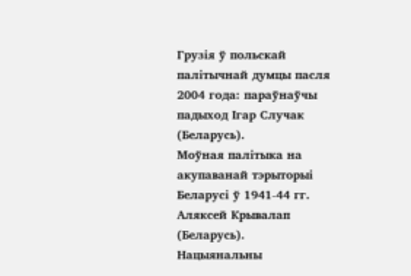Грузія ў польскай палітычнай думцы пасля 2004 года: параўнаўчы падыход Ігар Случак (Беларусь).
Моўная палітыка на акупаванай тэрыторыі Беларусі ў 1941-44 гг.
Аляксей Крывалап (Беларусь).
Нацыянальны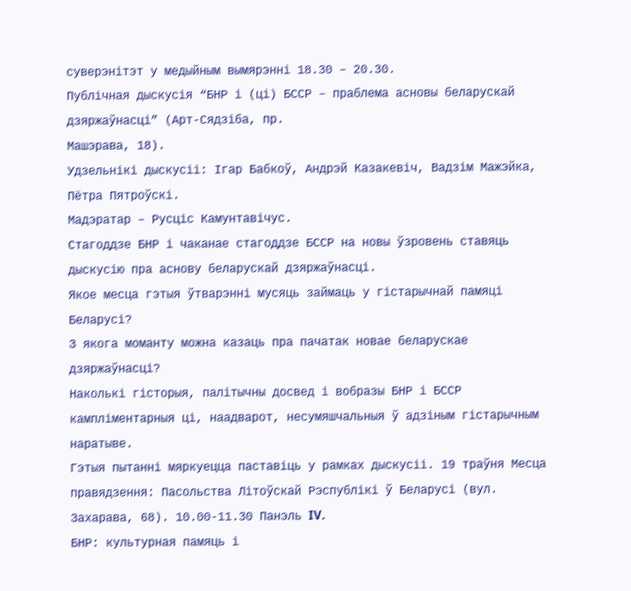суверэнітэт у медыйным вымярэнні 18.30 – 20.30.
Публічная дыскусія “БНР і (ці) БССР – праблема асновы беларускай дзяржаўнасці” (Арт-Сядзіба, пр.
Машэрава, 18).
Удзельнікі дыскусіі: Ігар Бабкоў, Андрэй Казакевіч, Вадзім Мажэйка, Пётра Пятроўскі.
Мадэратар – Русціс Камунтавічус.
Стагоддзе БНР і чаканае стагоддзе БССР на новы ўзровень ставяць дыскусію пра аснову беларускай дзяржаўнасці.
Якое месца гэтыя ўтварэнні мусяць займаць у гістарычнай памяці Беларусі?
З якога моманту можна казаць пра пачатак новае беларускае дзяржаўнасці?
Наколькі гісторыя, палітычны досвед і вобразы БНР і БССР кампліментарныя ці, наадварот, несумяшчальныя ў адзіным гістарычным наратыве.
Гэтыя пытанні мяркуецца паставіць у рамках дыскусіі. 19 траўня Месца правядзення: Пасольства Літоўскай Рэспублікі ў Беларусі (вул.
Захарава, 68). 10.00-11.30 Панэль IV.
БНР: культурная памяць і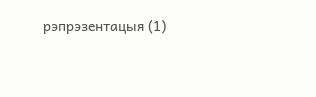рэпрэзентацыя (1)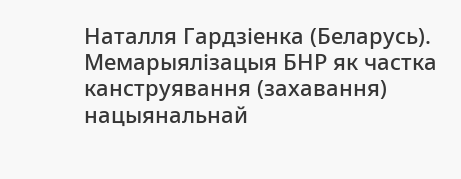Наталля Гардзіенка (Беларусь).
Мемарыялізацыя БНР як частка канструявання (захавання) нацыянальнай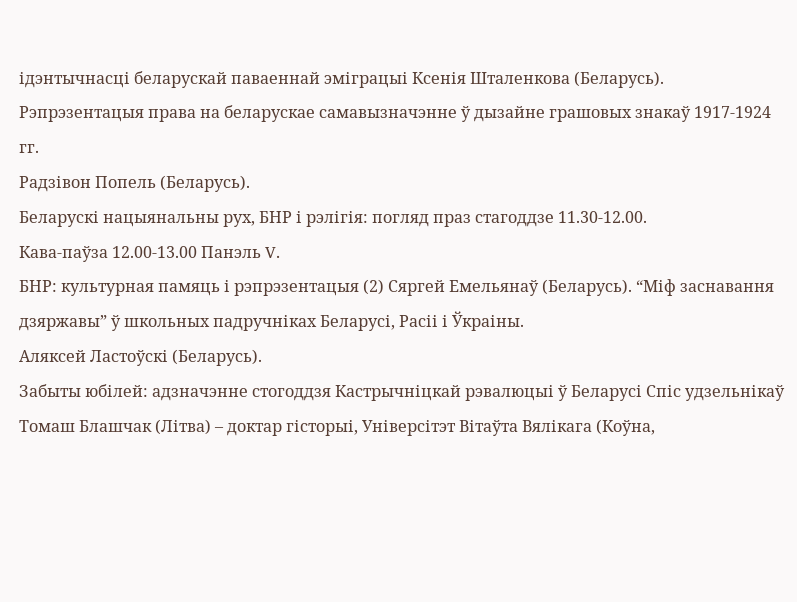ідэнтычнасці беларускай паваеннай эміграцыі Ксенія Шталенкова (Беларусь).
Рэпрэзентацыя права на беларускае самавызначэнне ў дызайне грашовых знакаў 1917-1924 гг.
Радзівон Попель (Беларусь).
Беларускі нацыянальны рух, БНР і рэлігія: погляд праз стагоддзе 11.30-12.00.
Кава-паўза 12.00-13.00 Панэль V.
БНР: культурная памяць і рэпрэзентацыя (2) Сяргей Емельянаў (Беларусь). “Міф заснавання дзяржавы” ў школьных падручніках Беларусі, Расіі і Ўкраіны.
Аляксей Ластоўскі (Беларусь).
Забыты юбілей: адзначэнне стогоддзя Кастрычніцкай рэвалюцыі ў Беларусі Спіс удзельнікаў Томаш Блашчак (Літва) – доктар гісторыі, Універсітэт Вітаўта Вялікага (Коўна,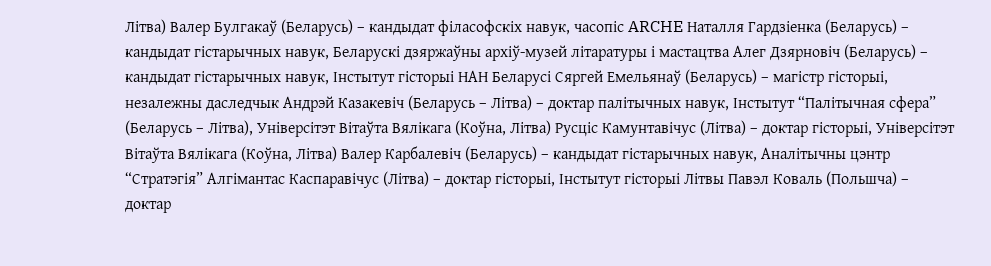Літва) Валер Булгакаў (Беларусь) – кандыдат філасофскіх навук, часопіс ARCHE Наталля Гардзіенка (Беларусь) – кандыдат гістарычных навук, Беларускі дзяржаўны архіў-музей літаратуры і мастацтва Алег Дзярновіч (Беларусь) – кандыдат гістарычных навук, Інстытут гісторыі НАН Беларусі Сяргей Емельянаў (Беларусь) – магістр гісторыі, незалежны даследчык Андрэй Казакевіч (Беларусь – Літва) – доктар палітычных навук, Інстытут “Палітычная сфера” (Беларусь – Літва), Універсітэт Вітаўта Вялікага (Коўна, Літва) Русціс Камунтавічус (Літва) – доктар гісторыі, Універсітэт Вітаўта Вялікага (Коўна, Літва) Валер Карбалевіч (Беларусь) – кандыдат гістарычных навук, Аналітычны цэнтр “Стратэгія” Алгімантас Каспаравічус (Літва) – доктар гісторыі, Інстытут гісторыі Літвы Павэл Коваль (Польшча) – доктар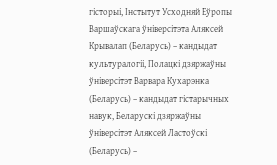гісторыі, Інстытут Усходняй Еўропы Варшаўскага ўніверсітэта Аляксей Крывалап (Беларусь) – кандыдат культуралогіі, Полацкі дзяржаўны ўніверсітэт Варвара Кухарэнка (Беларусь) – кандыдат гістарычных навук, Беларускі дзяржаўны ўніверсітэт Аляксей Ластоўскі (Беларусь) –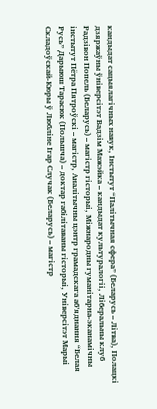кандыдат сацыялагічных навук, Інстытут “Палітычная сфера” (Беларусь – Літва), Полацкі дзяржаўны ўніверсітэт Вадзім Мажэйка – кандыдат культуралогіі, Ліберальны клуб Радзівон Попель (Беларусь) – магістр гісторыі, Міжнародны гуманітарна-эканамічны інстытут Пётра Пятроўскі – магістр, Аналітычны цэнтр грамадскага аб’яднання “Белая Русь” Дарыюш Тарасюк (Польшча) – доктар габілітаваны гісторыі, Універсітэт Марыі Складоўскай-Кюры ў Любліне Ігар Случак (Беларусь) – магістр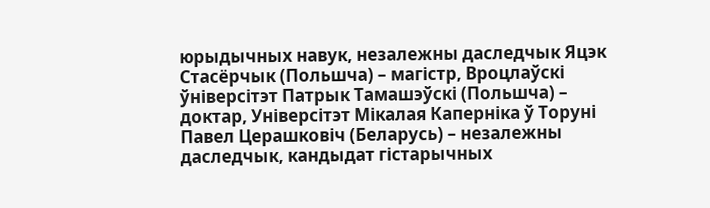юрыдычных навук, незалежны даследчык Яцэк Стасёрчык (Польшча) – магістр, Вроцлаўскі ўніверсітэт Патрык Тамашэўскі (Польшча) – доктар, Універсітэт Мікалая Каперніка ў Торуні Павел Церашковіч (Беларусь) – незалежны даследчык, кандыдат гістарычных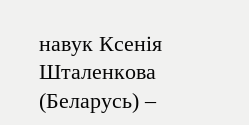навук Ксенія Шталенкова (Беларусь) –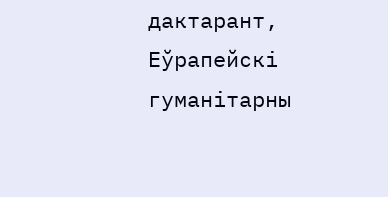дактарант, Еўрапейскі гуманітарны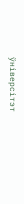ўніверсітэт